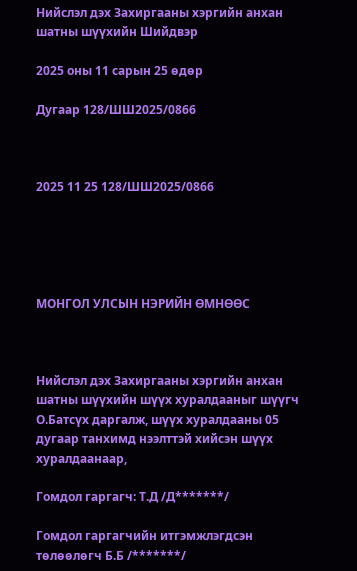Нийслэл дэх Захиргааны хэргийн анхан шатны шүүхийн Шийдвэр

2025 оны 11 сарын 25 өдөр

Дугаар 128/ШШ2025/0866



2025 11 25 128/ШШ2025/0866





МОНГОЛ УЛСЫН НЭРИЙН ӨМНӨӨС



Нийслэл дэх Захиргааны хэргийн анхан шатны шүүхийн шүүх хуралдааныг шүүгч О.Батсүх даргалж, шүүх хуралдааны 05 дугаар танхимд нээлттэй хийсэн шүүх хуралдаанаар,

Гомдол гаргагч: Т.Д /Д*******/

Гомдол гаргагчийн итгэмжлэгдсэн төлөөлөгч Б.Б /*******/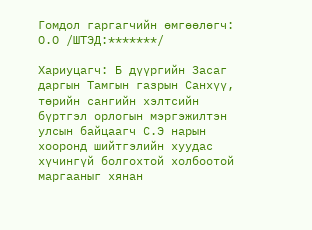Гомдол гаргагчийн өмгөөлөгч: О.О /ШТЭД:*******/

Хариуцагч: Б дүүргийн Засаг даргын Тамгын газрын Санхүү, төрийн сангийн хэлтсийн бүртгэл орлогын мэргэжилтэн улсын байцаагч С.Э нарын хооронд шийтгэлийн хуудас хүчингүй болгохтой холбоотой маргааныг хянан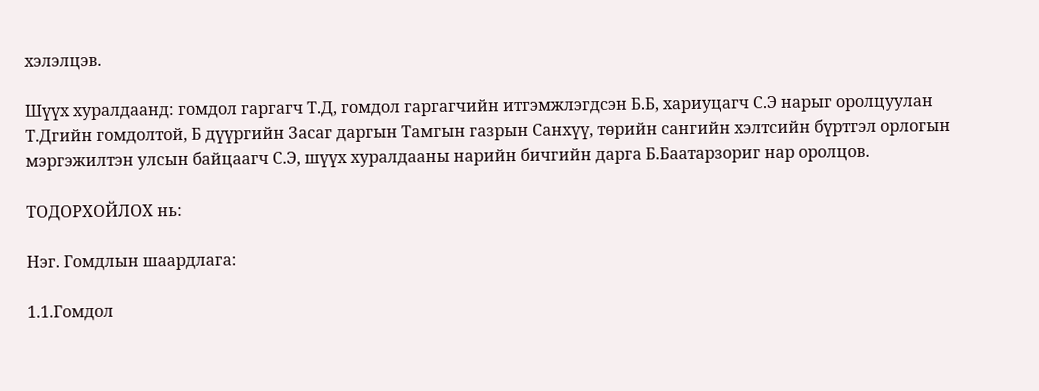хэлэлцэв.

Шүүх хуралдаанд: гомдол гаргагч Т.Д, гомдол гаргагчийн итгэмжлэгдсэн Б.Б, хариуцагч С.Э нарыг оролцуулан Т.Дгийн гомдолтой, Б дүүргийн Засаг даргын Тамгын газрын Санхүү, төрийн сангийн хэлтсийн бүртгэл орлогын мэргэжилтэн улсын байцаагч С.Э, шүүх хуралдааны нарийн бичгийн дарга Б.Баатарзориг нар оролцов.

ТОДОРХОЙЛОХ нь:

Нэг. Гомдлын шаардлага:

1.1.Гомдол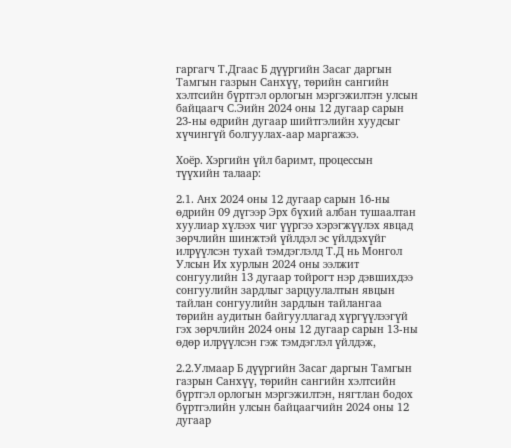гаргагч Т.Дгаас Б дүүргийн Засаг даргын Тамгын газрын Санхүү, төрийн сангийн хэлтсийн бүртгэл орлогын мэргэжилтэн улсын байцаагч С.Эийн 2024 оны 12 дугаар сарын 23-ны өдрийн дугаар шийтгэлийн хуудсыг хүчингүй болгуулах-аар маргажээ.

Хоёр. Хэргийн үйл баримт, процессын түүхийн талаар:

2.1. Анх 2024 оны 12 дугаар сарын 16-ны өдрийн 09 дүгээр Эрх бүхий албан тушаалтан хуулиар хүлээх чиг үүргээ хэрэгжүүлэх явцад зөрчлийн шинжтэй үйлдэл эс үйлдэхүйг илрүүлсэн тухай тэмдэглэлд Т.Д нь Монгол Улсын Их хурлын 2024 оны ээлжит сонгуулийн 13 дугаар тойрогт нэр дэвшихдээ сонгуулийн зардлыг зарцуулалтын явцын тайлан сонгуулийн зардлын тайлангаа төрийн аудитын байгууллагад хүргүүлээгүй гэх зөрчлийн 2024 оны 12 дугаар сарын 13-ны өдөр илрүүлсэн гэж тэмдэглэл үйлдэж,

2.2.Улмаар Б дүүргийн Засаг даргын Тамгын газрын Санхүү, төрийн сангийн хэлтсийн бүртгэл орлогын мэргэжилтэн, нягтлан бодох бүртгэлийн улсын байцаагчийн 2024 оны 12 дугаар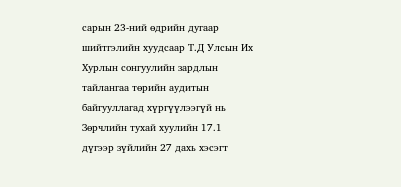сарын 23-ний өдрийн дугаар шийтгэлийн хуудсаар Т.Д Улсын Их Хурлын сонгуулийн зардлын тайлангаа төрийн аудитын байгууллагад хүргүүлээгүй нь Зөрчлийн тухай хуулийн 17.1 дүгээр зүйлийн 27 дахь хэсэгт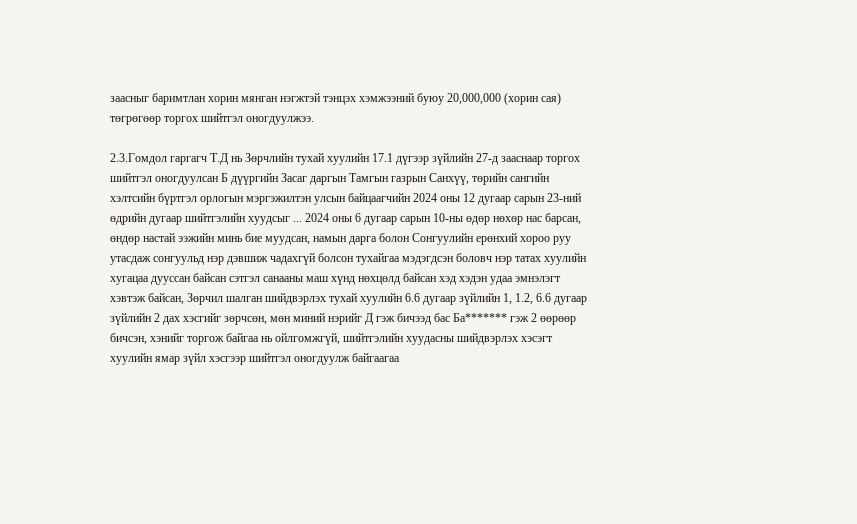заасныг баримтлан хорин мянган нэгжтэй тэнцэх хэмжээний буюу 20,000,000 (хорин сая) төгрөгөөр торгох шийтгэл оногдуулжээ.

2.3.Гомдол гаргагч Т.Д нь Зөрчлийн тухай хуулийн 17.1 дүгээр зүйлийн 27-д зааснаар торгох шийтгэл оногдуулсан Б дүүргийн Засаг даргын Тамгын газрын Санхүү, төрийн сангийн хэлтсийн бүртгэл орлогын мэргэжилтэн улсын байцаагчийн 2024 оны 12 дугаар сарын 23-ний өдрийн дугаар шийтгэлийн хуудсыг ... 2024 оны 6 дугаар сарын 10-ны өдөр нөхөр нас барсан, өндөр настай ээжийн минь бие муудсан, намын дарга болон Сонгуулийн ерөнхий хороо руу утасдаж сонгуульд нэр дэвшиж чадахгүй болсон тухайгаа мэдэгдсэн боловч нэр татах хуулийн хугацаа дууссан байсан сэтгэл санааны маш хүнд нөхцөлд байсан хэд хэдэн удаа эмнэлэгт хэвтэж байсан, Зөрчил шалган шийдвэрлэх тухай хуулийн 6.6 дугаар зүйлийн 1, 1.2, 6.6 дугаар зүйлийн 2 дах хэсгийг зөрчсөн, мөн миний нэрийг Д гэж бичээд бас Ба******* гэж 2 өөрөөр бичсэн, хэнийг торгож байгаа нь ойлгомжгүй, шийтгэлийн хуудасны шийдвэрлэх хэсэгт хуулийн ямар зүйл хэсгээр шийтгэл оногдуулж байгаагаа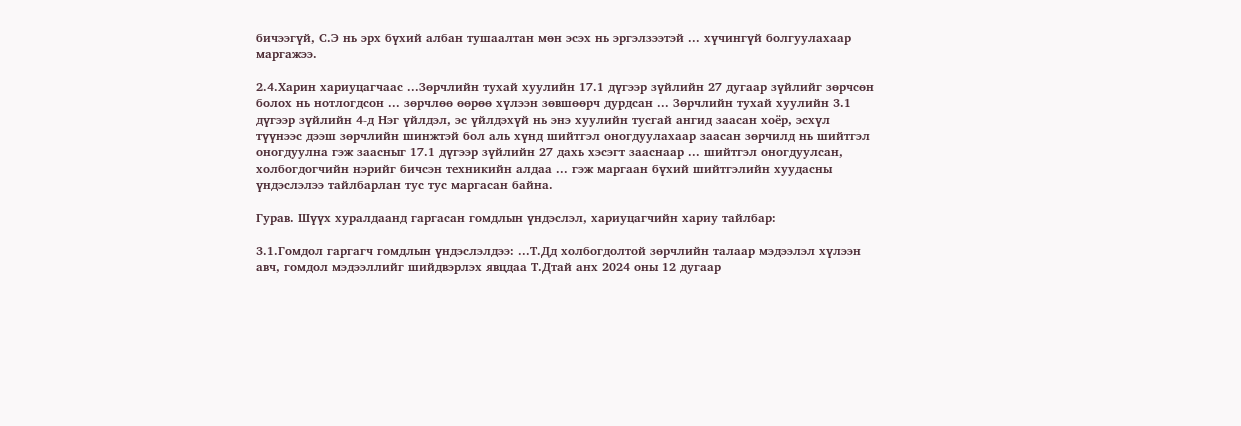бичээгүй, С.Э нь эрх бүхий албан тушаалтан мөн эсэх нь эргэлзээтэй ... хүчингүй болгуулахаар маргажээ.

2.4.Харин хариуцагчаас ...Зөрчлийн тухай хуулийн 17.1 дүгээр зүйлийн 27 дугаар зүйлийг зөрчсөн болох нь нотлогдсон ... зөрчлөө өөрөө хүлээн зөвшөөрч дурдсан ... Зөрчлийн тухай хуулийн 3.1 дүгээр зүйлийн 4-д Нэг үйлдэл, эс үйлдэхүй нь энэ хуулийн тусгай ангид заасан хоёр, эсхүл түүнээс дээш зөрчлийн шинжтэй бол аль хүнд шийтгэл оногдуулахаар заасан зөрчилд нь шийтгэл оногдуулна гэж заасныг 17.1 дүгээр зүйлийн 27 дахь хэсэгт зааснаар ... шийтгэл оногдуулсан, холбогдогчийн нэрийг бичсэн техникийн алдаа ... гэж маргаан бүхий шийтгэлийн хуудасны үндэслэлээ тайлбарлан тус тус маргасан байна.

Гурав. Шүүх хуралдаанд гаргасан гомдлын үндэслэл, хариуцагчийн хариу тайлбар:

3.1.Гомдол гаргагч гомдлын үндэслэлдээ: ...Т.Дд холбогдолтой зөрчлийн талаар мэдээлэл хүлээн авч, гомдол мэдээллийг шийдвэрлэх явцдаа Т.Дтай анх 2024 оны 12 дугаар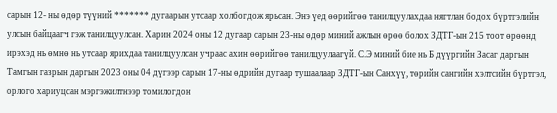сарын 12- ны өдөр түүний ******* дугаарын утсаар холбогдож ярьсан. Энэ үед өөрийгөө танилцуулахдаа нягтлан бодох бүртгэлийн улсын байцаагч гэж танилцуулсан. Харин 2024 оны 12 дугаар сарын 23-ны өдөр миний ажлын өрөө болох ЗДТГ-ын 215 тоот өрөөнд ирэхэд нь өмнө нь утсаар ярихдаа танилцуулсан учраас ахин өөрийгөө танилцуулаагүй. С.Э миний бие нь Б дүүргийн Засаг даргын Тамгын газрын даргын 2023 оны 04 дүгээр сарын 17-ны өдрийн дугаар тушаалаар ЗДТГ-ын Санхүү, төрийн сангийн хэлтсийн бүртгэл, орлого хариуцсан мэргэжилтнээр томилогдон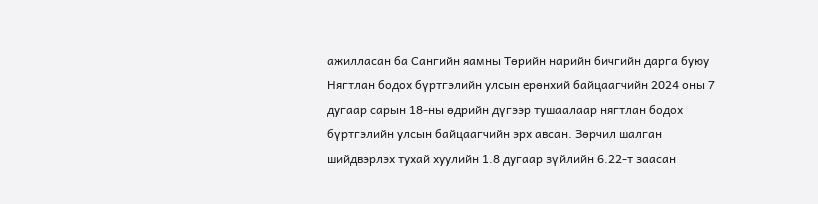ажилласан ба Сангийн яамны Төрийн нарийн бичгийн дарга буюу Нягтлан бодох бүртгэлийн улсын ерөнхий байцаагчийн 2024 оны 7 дугаар сарын 18-ны өдрийн дүгээр тушаалаар нягтлан бодох бүртгэлийн улсын байцаагчийн эрх авсан. Зөрчил шалган шийдвэрлэх тухай хуулийн 1.8 дугаар зүйлийн 6.22-т заасан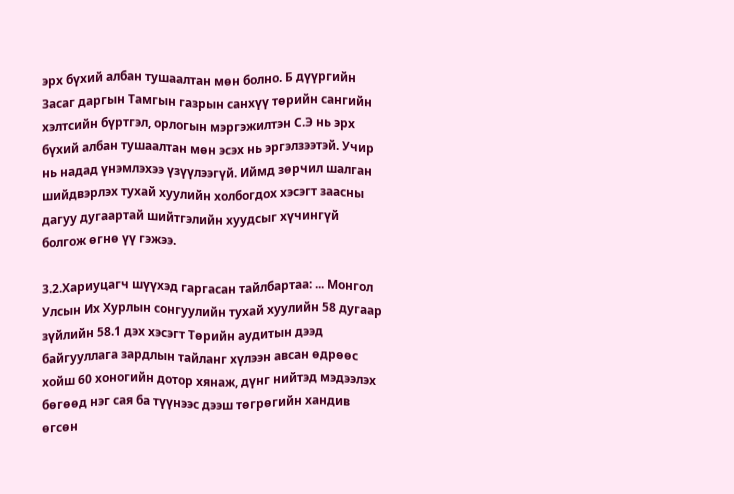эрх бүхий албан тушаалтан мөн болно. Б дүүргийн Засаг даргын Тамгын газрын санхүү төрийн сангийн хэлтсийн бүртгэл, орлогын мэргэжилтэн С.Э нь эрх бүхий албан тушаалтан мөн эсэх нь эргэлзээтэй. Учир нь надад үнэмлэхээ үзүүлээгүй. Иймд зөрчил шалган шийдвэрлэх тухай хуулийн холбогдох хэсэгт заасны дагуу дугаартай шийтгэлийн хуудсыг хүчингүй болгож өгнө үү гэжээ.

3.2.Хариуцагч шүүхэд гаргасан тайлбартаа: ... Монгол Улсын Их Хурлын сонгуулийн тухай хуулийн 58 дугаар зүйлийн 58.1 дэх хэсэгт Төрийн аудитын дээд байгууллага зардлын тайланг хүлээн авсан өдрөөс хойш 60 хоногийн дотор хянаж, дүнг нийтэд мэдээлэх бөгөөд нэг сая ба түүнээс дээш төгрөгийн хандив өгсөн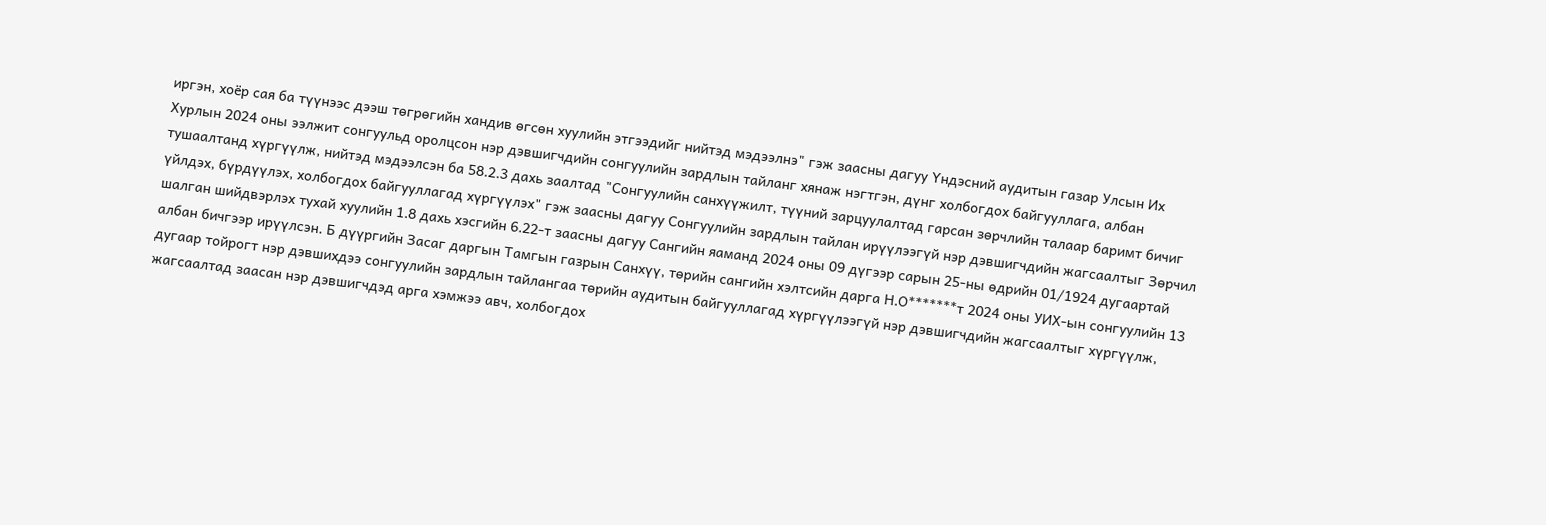иргэн, хоёр сая ба түүнээс дээш төгрөгийн хандив өгсөн хуулийн этгээдийг нийтэд мэдээлнэ" гэж заасны дагуу Үндэсний аудитын газар Улсын Их Хурлын 2024 оны ээлжит сонгуульд оролцсон нэр дэвшигчдийн сонгуулийн зардлын тайланг хянаж нэгтгэн, дүнг холбогдох байгууллага, албан тушаалтанд хүргүүлж, нийтэд мэдээлсэн ба 58.2.3 дахь заалтад "Сонгуулийн санхүүжилт, түүний зарцуулалтад гарсан зөрчлийн талаар баримт бичиг үйлдэх, бүрдүүлэх, холбогдох байгууллагад хүргүүлэх" гэж заасны дагуу Сонгуулийн зардлын тайлан ирүүлээгүй нэр дэвшигчдийн жагсаалтыг Зөрчил шалган шийдвэрлэх тухай хуулийн 1.8 дахь хэсгийн 6.22-т заасны дагуу Сангийн яаманд 2024 оны 09 дүгээр сарын 25-ны өдрийн 01/1924 дугаартай албан бичгээр ирүүлсэн. Б дүүргийн Засаг даргын Тамгын газрын Санхүү, төрийн сангийн хэлтсийн дарга Н.О*******т 2024 оны УИХ-ын сонгуулийн 13 дугаар тойрогт нэр дэвшихдээ сонгуулийн зардлын тайлангаа төрийн аудитын байгууллагад хүргүүлээгүй нэр дэвшигчдийн жагсаалтыг хүргүүлж, жагсаалтад заасан нэр дэвшигчдэд арга хэмжээ авч, холбогдох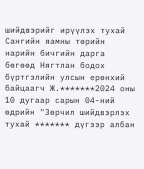шийдвэрийг ирүүлэх тухай Сангийн яамны төрийн нарийн бичгийн дарга бөгөөд Нягтлан бодох бүртгэлийн улсын ерөнхий байцаагч Ж.*******2024 оны 10 дугаар сарын 04-ний өдрийн "Зөрчил шийдвэрлэх тухай ******* дүгээр албан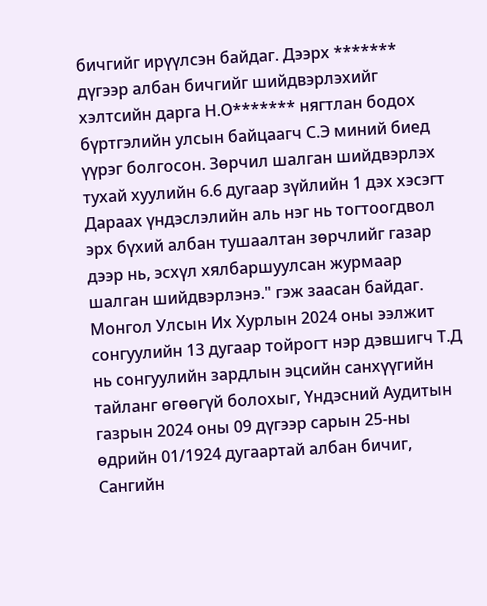бичгийг ирүүлсэн байдаг. Дээрх ******* дүгээр албан бичгийг шийдвэрлэхийг хэлтсийн дарга Н.О******* нягтлан бодох бүртгэлийн улсын байцаагч С.Э миний биед үүрэг болгосон. Зөрчил шалган шийдвэрлэх тухай хуулийн 6.6 дугаар зүйлийн 1 дэх хэсэгт Дараах үндэслэлийн аль нэг нь тогтоогдвол эрх бүхий албан тушаалтан зөрчлийг газар дээр нь, эсхүл хялбаршуулсан журмаар шалган шийдвэрлэнэ." гэж заасан байдаг. Монгол Улсын Их Хурлын 2024 оны ээлжит сонгуулийн 13 дугаар тойрогт нэр дэвшигч Т.Д нь сонгуулийн зардлын эцсийн санхүүгийн тайланг өгөөгүй болохыг, Үндэсний Аудитын газрын 2024 оны 09 дүгээр сарын 25-ны өдрийн 01/1924 дугаартай албан бичиг, Сангийн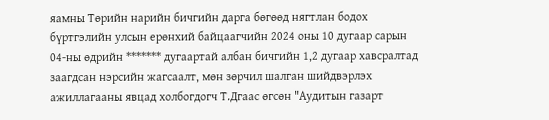яамны Төрийн нарийн бичгийн дарга бөгөөд нягтлан бодох бүртгэлийн улсын ерөнхий байцаагчийн 2024 оны 10 дугаар сарын 04-ны өдрийн ******* дугаартай албан бичгийн 1,2 дугаар хавсралтад заагдсан нэрсийн жагсаалт, мөн зөрчил шалган шийдвэрлэх ажиллагааны явцад холбогдогч Т.Дгаас өгсөн "Аудитын газарт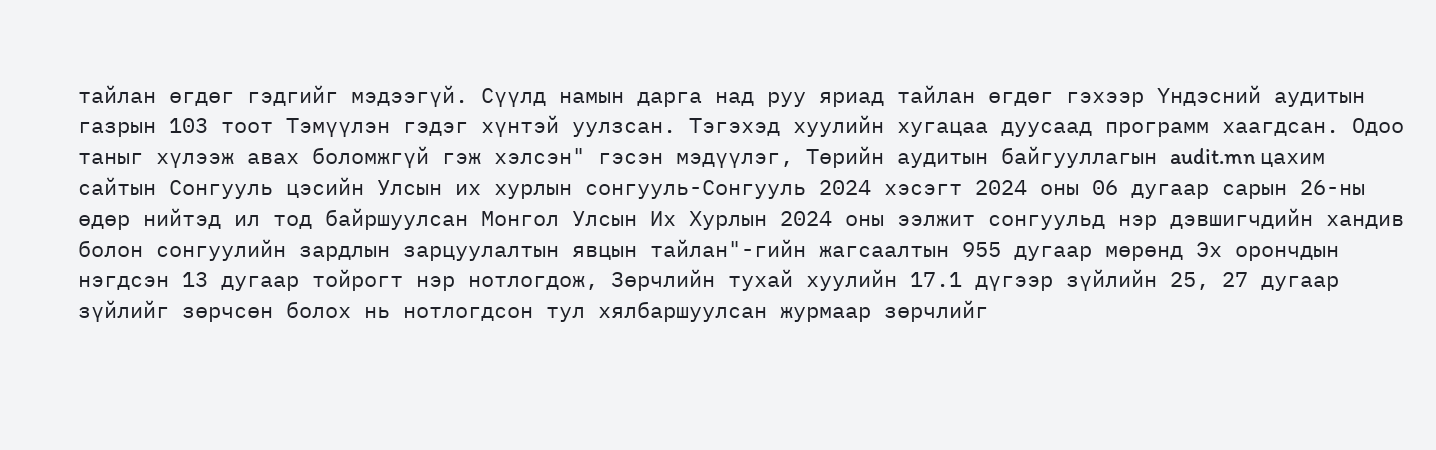тайлан өгдөг гэдгийг мэдээгүй. Сүүлд намын дарга над руу яриад тайлан өгдөг гэхээр Үндэсний аудитын газрын 103 тоот Тэмүүлэн гэдэг хүнтэй уулзсан. Тэгэхэд хуулийн хугацаа дуусаад программ хаагдсан. Одоо таныг хүлээж авах боломжгүй гэж хэлсэн" гэсэн мэдүүлэг, Төрийн аудитын байгууллагын audit.mn цахим сайтын Сонгууль цэсийн Улсын их хурлын сонгууль-Сонгууль 2024 хэсэгт 2024 оны 06 дугаар сарын 26-ны өдөр нийтэд ил тод байршуулсан Монгол Улсын Их Хурлын 2024 оны ээлжит сонгуульд нэр дэвшигчдийн хандив болон сонгуулийн зардлын зарцуулалтын явцын тайлан"-гийн жагсаалтын 955 дугаар мөрөнд Эх орончдын нэгдсэн 13 дугаар тойрогт нэр нотлогдож, Зөрчлийн тухай хуулийн 17.1 дүгээр зүйлийн 25, 27 дугаар зүйлийг зөрчсөн болох нь нотлогдсон тул хялбаршуулсан журмаар зөрчлийг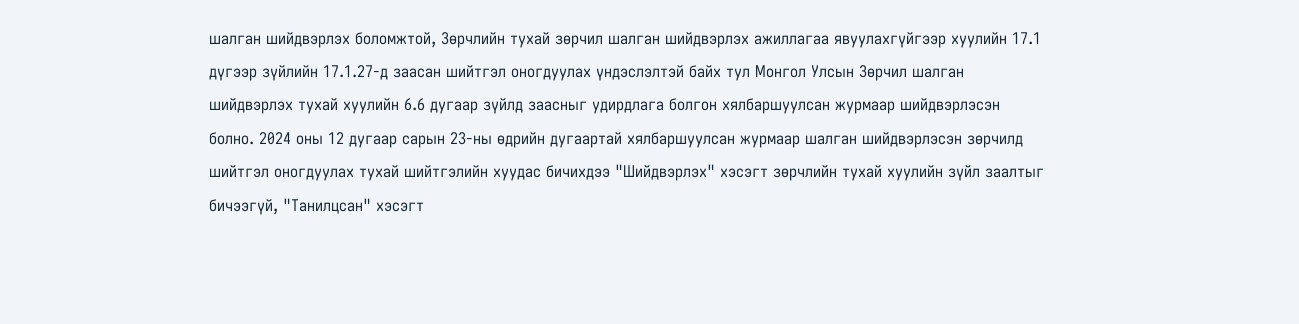шалган шийдвэрлэх боломжтой, Зөрчлийн тухай зөрчил шалган шийдвэрлэх ажиллагаа явуулахгүйгээр хуулийн 17.1 дүгээр зүйлийн 17.1.27-д заасан шийтгэл оногдуулах үндэслэлтэй байх тул Монгол Улсын Зөрчил шалган шийдвэрлэх тухай хуулийн 6.6 дугаар зүйлд заасныг удирдлага болгон хялбаршуулсан журмаар шийдвэрлэсэн болно. 2024 оны 12 дугаар сарын 23-ны өдрийн дугаартай хялбаршуулсан журмаар шалган шийдвэрлэсэн зөрчилд шийтгэл оногдуулах тухай шийтгэлийн хуудас бичихдээ "Шийдвэрлэх" хэсэгт зөрчлийн тухай хуулийн зүйл заалтыг бичээгүй, "Танилцсан" хэсэгт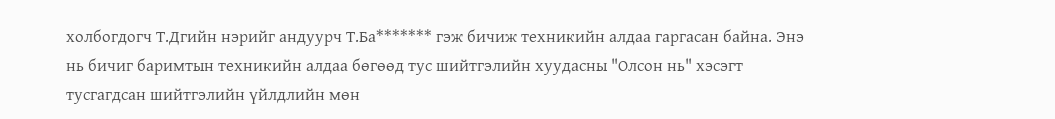холбогдогч Т.Дгийн нэрийг андуурч Т.Ба******* гэж бичиж техникийн алдаа гаргасан байна. Энэ нь бичиг баримтын техникийн алдаа бөгөөд тус шийтгэлийн хуудасны "Олсон нь" хэсэгт тусгагдсан шийтгэлийн үйлдлийн мөн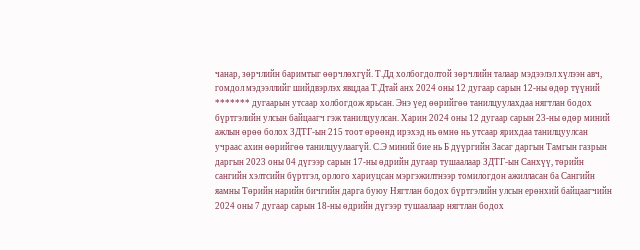чанар, зөрчлийн баримтыг өөрчлөхгүй. Т.Дд холбогдолтой зөрчлийн талаар мэдээлэл хүлээн авч, гомдол мэдээллийг шийдвэрлэх явцдаа Т.Дтай анх 2024 оны 12 дугаар сарын 12-ны өдөр түүний ******* дугаарын утсаар холбогдож ярьсан. Энэ үед өөрийгөө танилцуулахдаа нягтлан бодох бүртгэлийн улсын байцаагч гэж танилцуулсан. Харин 2024 оны 12 дугаар сарын 23-ны өдөр миний ажлын өрөө болох ЗДТГ-ын 215 тоот өрөөнд ирэхэд нь өмнө нь утсаар ярихдаа танилцуулсан учраас ахин өөрийгөө танилцуулаагүй. С.Э миний бие нь Б дүүргийн Засаг даргын Тамгын газрын даргын 2023 оны 04 дүгээр сарын 17-ны өдрийн дугаар тушаалаар ЗДТГ-ын Санхүү, төрийн сангийн хэлтсийн бүртгэл, орлого хариуцсан мэргэжилтнээр томилогдон ажилласан ба Сангийн яамны Төрийн нарийн бичгийн дарга буюу Нягтлан бодох бүртгэлийн улсын ерөнхий байцаагчийн 2024 оны 7 дугаар сарын 18-ны өдрийн дүгээр тушаалаар нягтлан бодох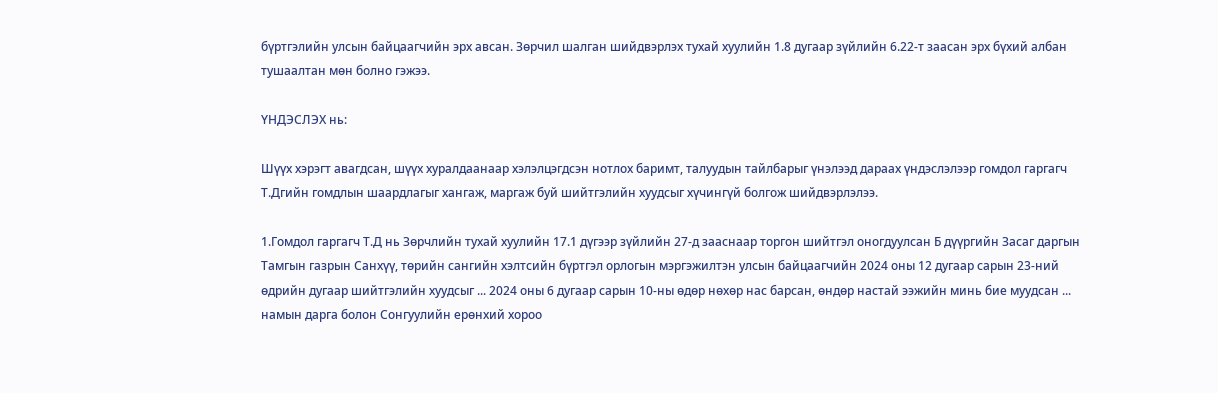бүртгэлийн улсын байцаагчийн эрх авсан. Зөрчил шалган шийдвэрлэх тухай хуулийн 1.8 дугаар зүйлийн 6.22-т заасан эрх бүхий албан тушаалтан мөн болно гэжээ.

ҮНДЭСЛЭХ нь:

Шүүх хэрэгт авагдсан, шүүх хуралдаанаар хэлэлцэгдсэн нотлох баримт, талуудын тайлбарыг үнэлээд дараах үндэслэлээр гомдол гаргагч Т.Дгийн гомдлын шаардлагыг хангаж, маргаж буй шийтгэлийн хуудсыг хүчингүй болгож шийдвэрлэлээ.

1.Гомдол гаргагч Т.Д нь Зөрчлийн тухай хуулийн 17.1 дүгээр зүйлийн 27-д зааснаар торгон шийтгэл оногдуулсан Б дүүргийн Засаг даргын Тамгын газрын Санхүү, төрийн сангийн хэлтсийн бүртгэл орлогын мэргэжилтэн улсын байцаагчийн 2024 оны 12 дугаар сарын 23-ний өдрийн дугаар шийтгэлийн хуудсыг ... 2024 оны 6 дугаар сарын 10-ны өдөр нөхөр нас барсан, өндөр настай ээжийн минь бие муудсан ... намын дарга болон Сонгуулийн ерөнхий хороо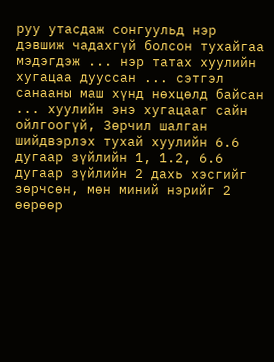руу утасдаж сонгуульд нэр дэвшиж чадахгүй болсон тухайгаа мэдэгдэж ... нэр татах хуулийн хугацаа дууссан ... сэтгэл санааны маш хүнд нөхцөлд байсан ... хуулийн энэ хугацааг сайн ойлгоогүй, Зөрчил шалган шийдвэрлэх тухай хуулийн 6.6 дугаар зүйлийн 1, 1.2, 6.6 дугаар зүйлийн 2 дахь хэсгийг зөрчсөн, мөн миний нэрийг 2 өөрөөр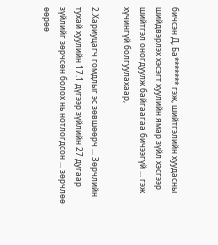бичсэн Д, Ба******* гэж, шийтгэлийн хуудасны шийдвэрлэх хэсэгт хуулийн ямар зүйл хэсгээр шийтгэл оногдуулж байгаагаа бичээгүй ... гэж хүчингүй болгуулахаар,

2.Хариуцагч гомдлыг эс зөвшөөрч ... Зөрчлийн тухай хуулийн 17.1 дүгээр зүйлийн 27 дугаар зүйлийг зөрчсөн болох нь нотлогдсон ... зөрчлөө өөрөө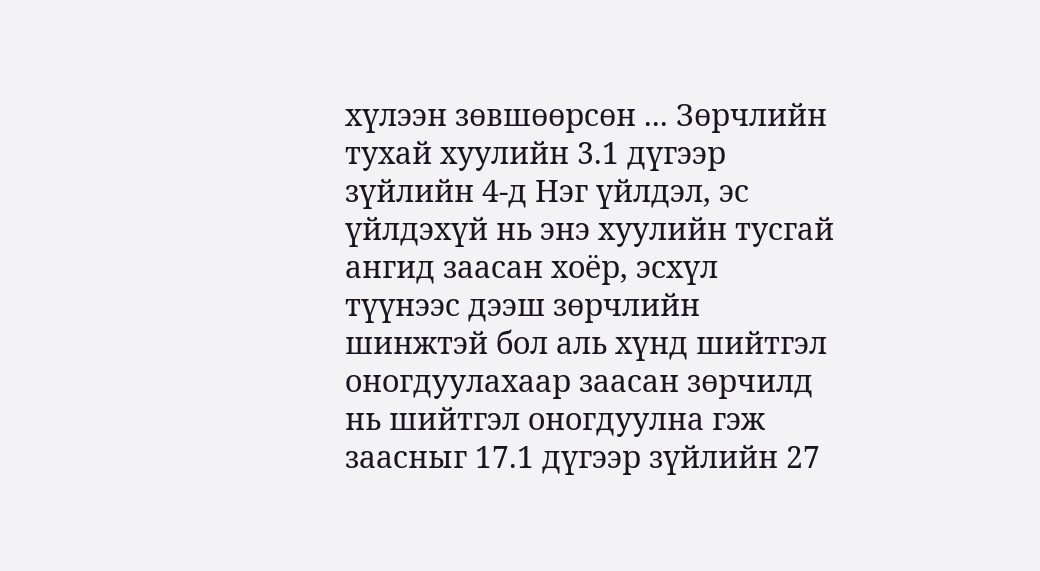хүлээн зөвшөөрсөн ... Зөрчлийн тухай хуулийн 3.1 дүгээр зүйлийн 4-д Нэг үйлдэл, эс үйлдэхүй нь энэ хуулийн тусгай ангид заасан хоёр, эсхүл түүнээс дээш зөрчлийн шинжтэй бол аль хүнд шийтгэл оногдуулахаар заасан зөрчилд нь шийтгэл оногдуулна гэж заасныг 17.1 дүгээр зүйлийн 27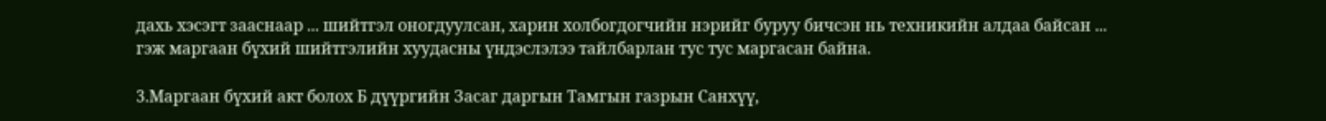дахь хэсэгт зааснаар ... шийтгэл оногдуулсан, харин холбогдогчийн нэрийг буруу бичсэн нь техникийн алдаа байсан ... гэж маргаан бүхий шийтгэлийн хуудасны үндэслэлээ тайлбарлан тус тус маргасан байна.

3.Маргаан бүхий акт болох Б дүүргийн Засаг даргын Тамгын газрын Санхүү,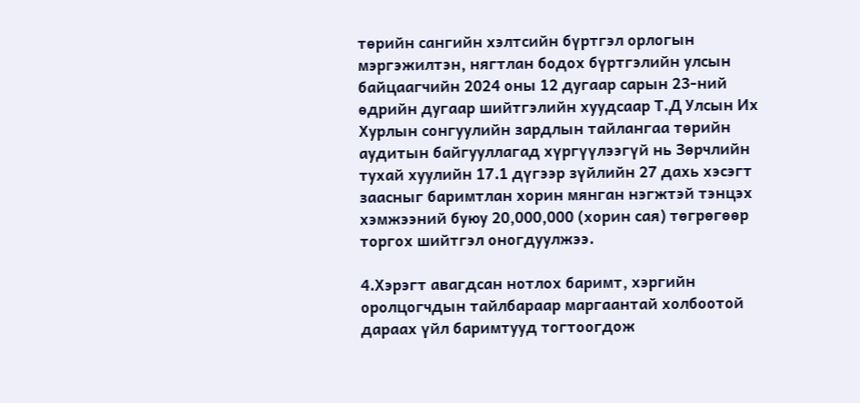төрийн сангийн хэлтсийн бүртгэл орлогын мэргэжилтэн, нягтлан бодох бүртгэлийн улсын байцаагчийн 2024 оны 12 дугаар сарын 23-ний өдрийн дугаар шийтгэлийн хуудсаар Т.Д Улсын Их Хурлын сонгуулийн зардлын тайлангаа төрийн аудитын байгууллагад хүргүүлээгүй нь Зөрчлийн тухай хуулийн 17.1 дүгээр зүйлийн 27 дахь хэсэгт заасныг баримтлан хорин мянган нэгжтэй тэнцэх хэмжээний буюу 20,000,000 (хорин сая) төгрөгөөр торгох шийтгэл оногдуулжээ.

4.Хэрэгт авагдсан нотлох баримт, хэргийн оролцогчдын тайлбараар маргаантай холбоотой дараах үйл баримтууд тогтоогдож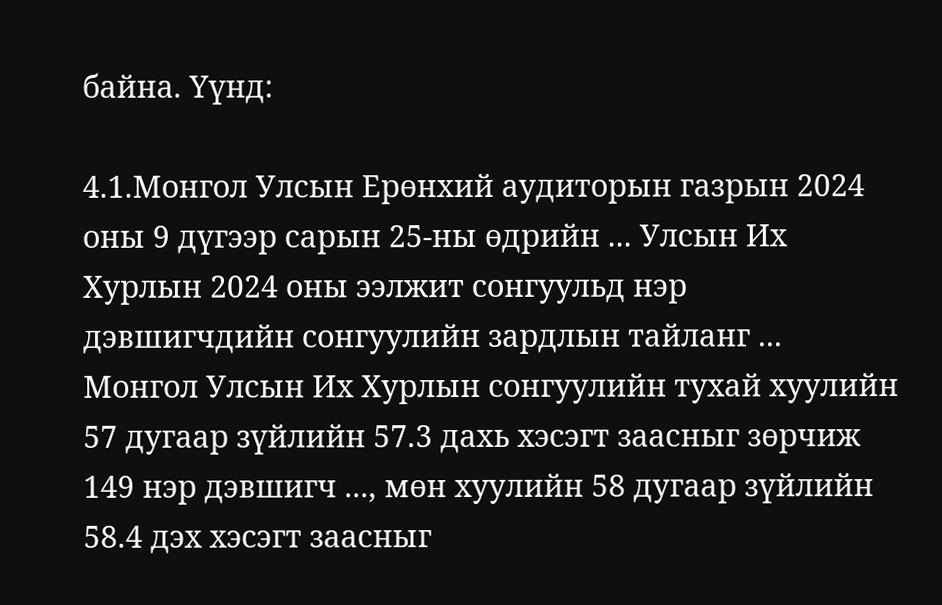байна. Үүнд:

4.1.Монгол Улсын Ерөнхий аудиторын газрын 2024 оны 9 дүгээр сарын 25-ны өдрийн ... Улсын Их Хурлын 2024 оны ээлжит сонгуульд нэр дэвшигчдийн сонгуулийн зардлын тайланг ... Монгол Улсын Их Хурлын сонгуулийн тухай хуулийн 57 дугаар зүйлийн 57.3 дахь хэсэгт заасныг зөрчиж 149 нэр дэвшигч ..., мөн хуулийн 58 дугаар зүйлийн 58.4 дэх хэсэгт заасныг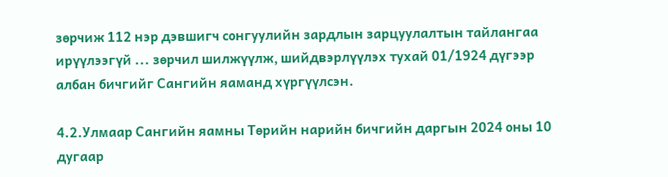зөрчиж 112 нэр дэвшигч сонгуулийн зардлын зарцуулалтын тайлангаа ирүүлээгүй ... зөрчил шилжүүлж, шийдвэрлүүлэх тухай 01/1924 дүгээр албан бичгийг Сангийн яаманд хүргүүлсэн.

4.2.Улмаар Сангийн яамны Төрийн нарийн бичгийн даргын 2024 оны 10 дугаар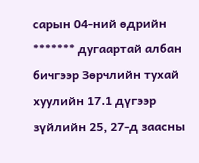сарын 04-ний өдрийн ******* дугаартай албан бичгээр Зөрчлийн тухай хуулийн 17.1 дүгээр зүйлийн 25, 27-д заасны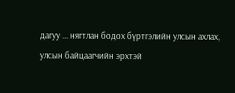дагуу ... нягтлан бодох бүртгэлийн улсын ахлах, улсын байцаагчийн эрхтэй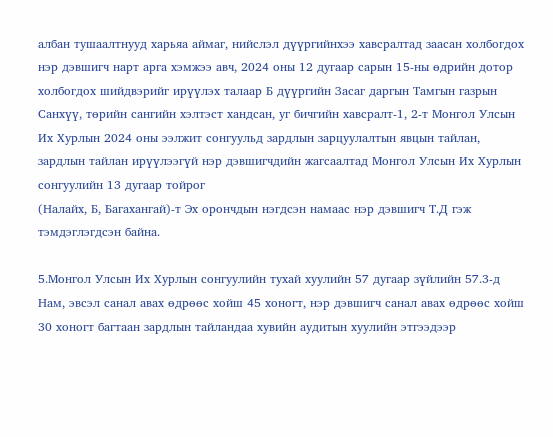албан тушаалтнууд харьяа аймаг, нийслэл дүүргийнхээ хавсралтад заасан холбогдох нэр дэвшигч нарт арга хэмжээ авч, 2024 оны 12 дугаар сарын 15-ны өдрийн дотор холбогдох шийдвэрийг ирүүлэх талаар Б дүүргийн Засаг даргын Тамгын газрын Санхүү, төрийн сангийн хэлтэст хандсан, уг бичгийн хавсралт-1, 2-т Монгол Улсын Их Хурлын 2024 оны ээлжит сонгуульд зардлын зарцуулалтын явцын тайлан, зардлын тайлан ирүүлээгүй нэр дэвшигчдийн жагсаалтад Монгол Улсын Их Хурлын сонгуулийн 13 дугаар тойрог
(Налайх, Б, Багахангай)-т Эх орончдын нэгдсэн намаас нэр дэвшигч Т.Д гэж тэмдэглэгдсэн байна.

5.Монгол Улсын Их Хурлын сонгуулийн тухай хуулийн 57 дугаар зүйлийн 57.3-д Нам, эвсэл санал авах өдрөөс хойш 45 хоногт, нэр дэвшигч санал авах өдрөөс хойш 30 хоногт багтаан зардлын тайландаа хувийн аудитын хуулийн этгээдээр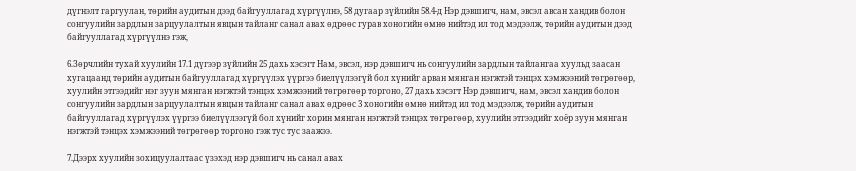дүгнэлт гаргуулан, төрийн аудитын дээд байгууллагад хүргүүлнэ, 58 дугаар зүйлийн 58.4-д Нэр дэвшигч, нам, эвсэл авсан хандив болон сонгуулийн зардлын зарцуулалтын явцын тайланг санал авах өдрөөс гурав хоногийн өмнө нийтэд ил тод мэдээлж, төрийн аудитын дээд байгууллагад хүргүүлнэ гэж,

6.Зөрчлийн тухай хуулийн 17.1 дүгээр зүйлийн 25 дахь хэсэгт Нам, эвсэл, нэр дэвшигч нь сонгуулийн зардлын тайлангаа хуульд заасан хугацаанд төрийн аудитын байгууллагад хүргүүлэх үүргээ биелүүлээгүй бол хүнийг арван мянган нэгжтэй тэнцэх хэмжээний төгрөгөөр, хуулийн этгээдийг нэг зуун мянган нэгжтэй тэнцэх хэмжээний төгрөгөөр торгоно, 27 дахь хэсэгт Нэр дэвшигч, нам, эвсэл хандив болон сонгуулийн зардлын зарцуулалтын явцын тайланг санал авах өдрөөс 3 хоногийн өмнө нийтэд ил тод мэдээлж, төрийн аудитын байгууллагад хүргүүлэх үүргээ биелүүлээгүй бол хүнийг хорин мянган нэгжтэй тэнцэх төгрөгөөр, хуулийн этгээдийг хоёр зуун мянган нэгжтэй тэнцэх хэмжээний төгрөгөөр торгоно гэж тус тус заажээ.

7.Дээрх хуулийн зохицуулалтаас үзэхэд нэр дэвшигч нь санал авах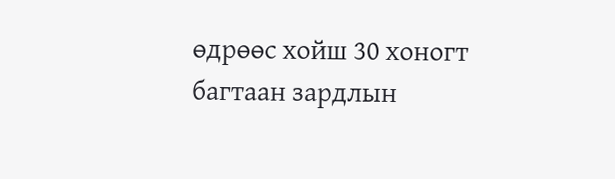өдрөөс хойш 30 хоногт багтаан зардлын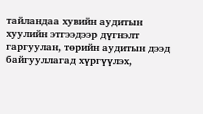тайландаа хувийн аудитын хуулийн этгээдээр дүгнэлт гаргуулан, төрийн аудитын дээд байгууллагад хүргүүлэх,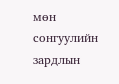мөн сонгуулийн зардлын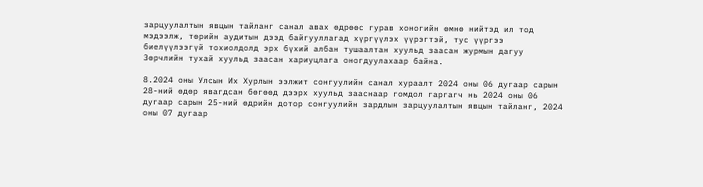зарцуулалтын явцын тайланг санал авах өдрөөс гурав хоногийн өмнө нийтэд ил тод мэдээлж, төрийн аудитын дээд байгууллагад хүргүүлэх үүрэгтэй, тус үүргээ биелүүлээгүй тохиолдолд эрх бүхий албан тушаалтан хуульд заасан журмын дагуу Зөрчлийн тухай хуульд заасан хариуцлага оногдуулахаар байна.

8.2024 оны Улсын Их Хурлын ээлжит сонгуулийн санал хураалт 2024 оны 06 дугаар сарын 28-ний өдөр явагдсан бөгөөд дээрх хуульд зааснаар гомдол гаргагч нь 2024 оны 06 дугаар сарын 25-ний өдрийн дотор сонгуулийн зардлын зарцуулалтын явцын тайланг, 2024 оны 07 дугаар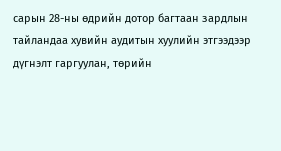сарын 28-ны өдрийн дотор багтаан зардлын тайландаа хувийн аудитын хуулийн этгээдээр дүгнэлт гаргуулан, төрийн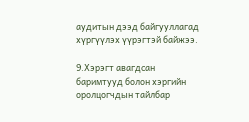аудитын дээд байгууллагад хүргүүлэх үүрэгтэй байжээ.

9.Хэрэгт авагдсан баримтууд болон хэргийн оролцогчдын тайлбар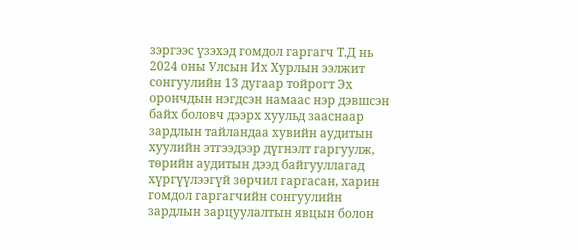зэргээс үзэхэд гомдол гаргагч Т.Д нь 2024 оны Улсын Их Хурлын ээлжит сонгуулийн 13 дугаар тойрогт Эх орончдын нэгдсэн намаас нэр дэвшсэн байх боловч дээрх хуульд зааснаар зардлын тайландаа хувийн аудитын хуулийн этгээдээр дүгнэлт гаргуулж, төрийн аудитын дээд байгууллагад хүргүүлээгүй зөрчил гаргасан, харин гомдол гаргагчийн сонгуулийн зардлын зарцуулалтын явцын болон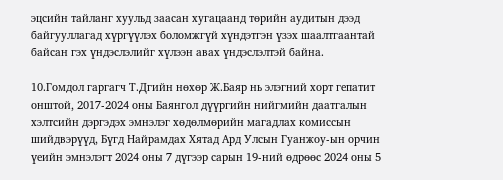эцсийн тайланг хуульд заасан хугацаанд төрийн аудитын дээд байгууллагад хүргүүлэх боломжгүй хүндэтгэн үзэх шаалтгаантай байсан гэх үндэслэлийг хүлээн авах үндэслэлтэй байна.

10.Гомдол гаргагч Т.Дгийн нөхөр Ж.Баяр нь элэгний хорт гепатит онштой, 2017-2024 оны Баянгол дүүргийн нийгмийн даатгалын хэлтсийн дэргэдэх эмнэлэг хөдөлмөрийн магадлах комиссын шийдвэрүүд, Бүгд Найрамдах Хятад Ард Улсын Гуанжоу-ын орчин үеийн эмнэлэгт 2024 оны 7 дүгээр сарын 19-ний өдрөөс 2024 оны 5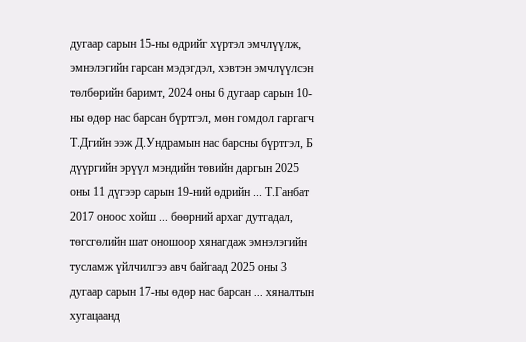дугаар сарын 15-ны өдрийг хүртэл эмчлүүлж, эмнэлэгийн гарсан мэдэгдэл, хэвтэн эмчлүүлсэн төлбөрийн баримт, 2024 оны 6 дугаар сарын 10-ны өдөр нас барсан бүртгэл, мөн гомдол гаргагч Т.Дгийн ээж Д.Ундрамын нас барсны бүртгэл, Б дүүргийн эрүүл мэндийн төвийн даргын 2025 оны 11 дүгээр сарын 19-ний өдрийн ... Т.Ганбат 2017 оноос хойш ... бөөрний архаг дутгадал, төгсгөлийн шат оношоор хянагдаж эмнэлэгийн тусламж үйлчилгээ авч байгаад 2025 оны 3 дугаар сарын 17-ны өдөр нас барсан ... хяналтын хугацаанд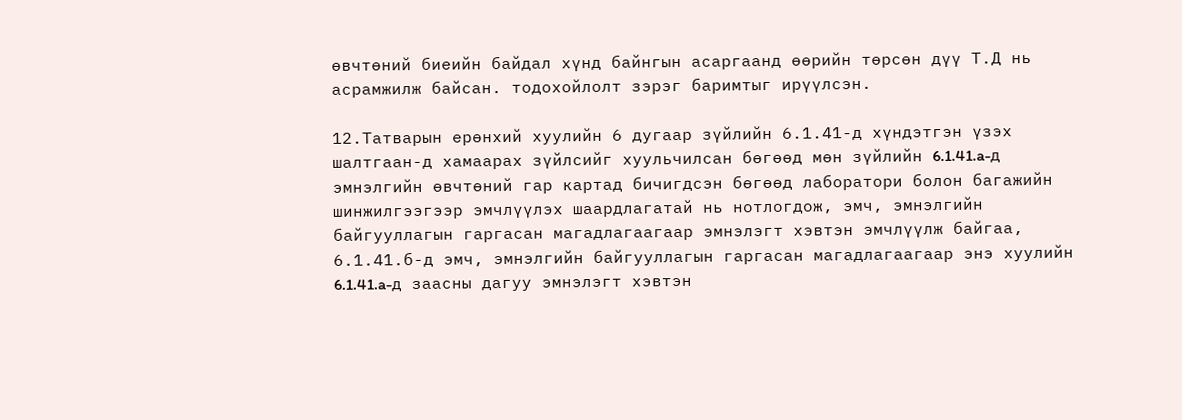өвчтөний биеийн байдал хүнд байнгын асаргаанд өөрийн төрсөн дүү Т.Д нь асрамжилж байсан. тодохойлолт зэрэг баримтыг ирүүлсэн.

12.Татварын ерөнхий хуулийн 6 дугаар зүйлийн 6.1.41-д хүндэтгэн үзэх шалтгаан-д хамаарах зүйлсийг хуульчилсан бөгөөд мөн зүйлийн 6.1.41.a-д эмнэлгийн өвчтөний гар картад бичигдсэн бөгөөд лаборатори болон багажийн шинжилгээгээр эмчлүүлэх шаардлагатай нь нотлогдож, эмч, эмнэлгийн байгууллагын гаргасан магадлагаагаар эмнэлэгт хэвтэн эмчлүүлж байгаа, 6.1.41.б-д эмч, эмнэлгийн байгууллагын гаргасан магадлагаагаар энэ хуулийн 6.1.41.a-д заасны дагуу эмнэлэгт хэвтэн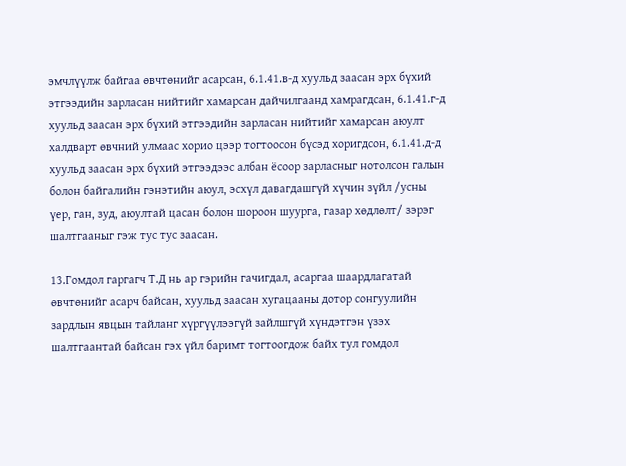эмчлүүлж байгаа өвчтөнийг асарсан, 6.1.41.в-д хуульд заасан эрх бүхий этгээдийн зарласан нийтийг хамарсан дайчилгаанд хамрагдсан, 6.1.41.г-д хуульд заасан эрх бүхий этгээдийн зарласан нийтийг хамарсан аюулт халдварт өвчний улмаас хорио цээр тогтоосон бүсэд хоригдсон, 6.1.41.д-д хуульд заасан эрх бүхий этгээдээс албан ёсоор зарласныг нотолсон галын болон байгалийн гэнэтийн аюул, эсхүл давагдашгүй хүчин зүйл /усны үер, ган, зуд, аюултай цасан болон шороон шуурга, газар хөдлөлт/ зэрэг шалтгааныг гэж тус тус заасан.

13.Гомдол гаргагч Т.Д нь ар гэрийн гачигдал, асаргаа шаардлагатай өвчтөнийг асарч байсан, хуульд заасан хугацааны дотор сонгуулийн зардлын явцын тайланг хүргүүлээгүй зайлшгүй хүндэтгэн үзэх шалтгаантай байсан гэх үйл баримт тогтоогдож байх тул гомдол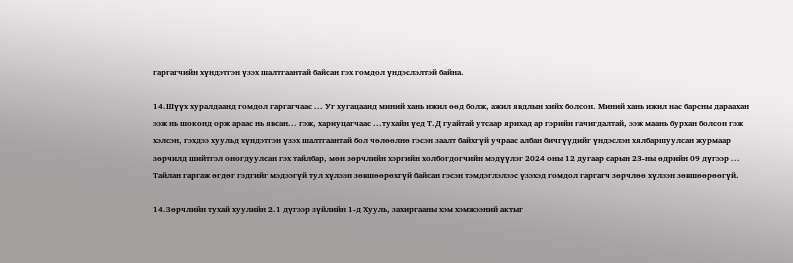гаргагчийн хүндэтгэн үзэх шалтгаантай байсан гэх гомдол үндэслэлтэй байна.

14.Шүүх хуралдаанд гомдол гаргагчаас ... Уг хугацаанд миний хань ижил өөд болж, ажил явдлын хийх болсон. Миний хань ижил нас барсны дараахан ээж нь шоконд орж араас нь явсан... гэж, хариуцагчаас ...тухайн үед Т.Д гуайтай утсаар ярихад ар гэрийн гачигдалтай, ээж маань бурхан болсон гэж хэлсэн, гэхдээ хуульд хүндэтгэн үзэх шалтгаантай бол чөлөөлнө гэсэн заалт байхгүй учраас албан бичгүүдийг үндэслэн хялбаршуулсан журмаар зөрчилд шийтгэл оногдуулсан гэх тайлбар, мөн зөрчлийн хэргийн холбогдогчийн мэдүүлэг 2024 оны 12 дугаар сарын 23-ны өдрийн 09 дүгээр ... Тайлан гаргаж өгдөг гэдгийг мэдээгүй тул хүлээн зөвшөөрөхгүй байсан гэсэн тэмдэглэлээс үзэхэд гомдол гаргагч зөрчлөө хүлээн зөвшөөрөөгүй.

14.Зөрчлийн тухай хуулийн 2.1 дүгээр зүйлийн 1-д Хууль, захиргааны хэм хэмжээний актыг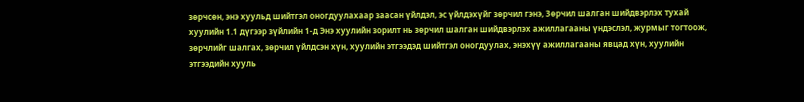зөрчсөн, энэ хуульд шийтгэл оногдуулахаар заасан үйлдэл, эс үйлдэхүйг зөрчил гэнэ, Зөрчил шалган шийдвэрлэх тухай хуулийн 1.1 дүгээр зүйлийн 1-д Энэ хуулийн зорилт нь зөрчил шалган шийдвэрлэх ажиллагааны үндэслэл, журмыг тогтоож, зөрчлийг шалгах, зөрчил үйлдсэн хүн, хуулийн этгээдэд шийтгэл оногдуулах, энэхүү ажиллагааны явцад хүн, хуулийн этгээдийн хууль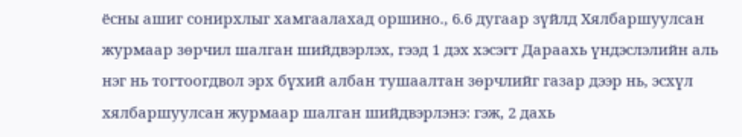ёсны ашиг сонирхлыг хамгаалахад оршино., 6.6 дугаар зүйлд Хялбаршуулсан журмаар зөрчил шалган шийдвэрлэх, гээд 1 дэх хэсэгт Дараахь үндэслэлийн аль нэг нь тогтоогдвол эрх бүхий албан тушаалтан зөрчлийг газар дээр нь, эсхүл хялбаршуулсан журмаар шалган шийдвэрлэнэ: гэж, 2 дахь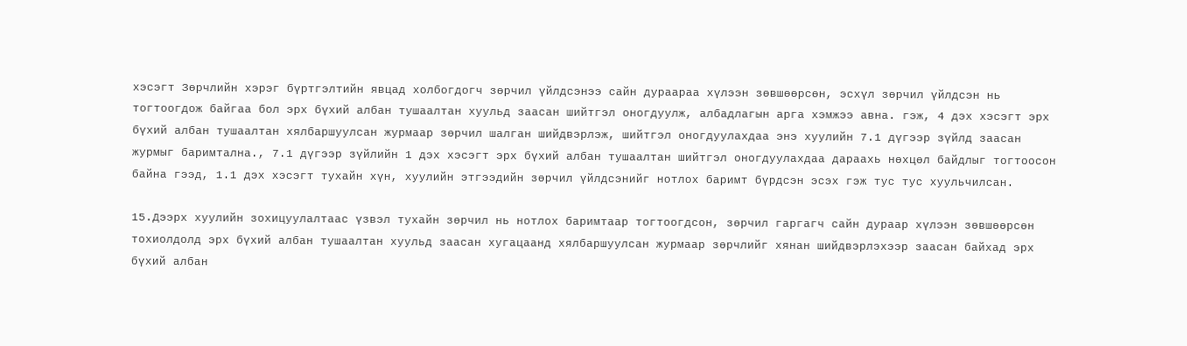хэсэгт Зөрчлийн хэрэг бүртгэлтийн явцад холбогдогч зөрчил үйлдсэнээ сайн дураараа хүлээн зөвшөөрсөн, эсхүл зөрчил үйлдсэн нь тогтоогдож байгаа бол эрх бүхий албан тушаалтан хуульд заасан шийтгэл оногдуулж, албадлагын арга хэмжээ авна. гэж, 4 дэх хэсэгт эрх бүхий албан тушаалтан хялбаршуулсан журмаар зөрчил шалган шийдвэрлэж, шийтгэл оногдуулахдаа энэ хуулийн 7.1 дүгээр зүйлд заасан журмыг баримтална., 7.1 дүгээр зүйлийн 1 дэх хэсэгт эрх бүхий албан тушаалтан шийтгэл оногдуулахдаа дараахь нөхцөл байдлыг тогтоосон байна гээд, 1.1 дэх хэсэгт тухайн хүн, хуулийн этгээдийн зөрчил үйлдсэнийг нотлох баримт бүрдсэн эсэх гэж тус тус хуульчилсан.

15.Дээрх хуулийн зохицуулалтаас үзвэл тухайн зөрчил нь нотлох баримтаар тогтоогдсон, зөрчил гаргагч сайн дураар хүлээн зөвшөөрсөн тохиолдолд эрх бүхий албан тушаалтан хуульд заасан хугацаанд хялбаршуулсан журмаар зөрчлийг хянан шийдвэрлэхээр заасан байхад эрх бүхий албан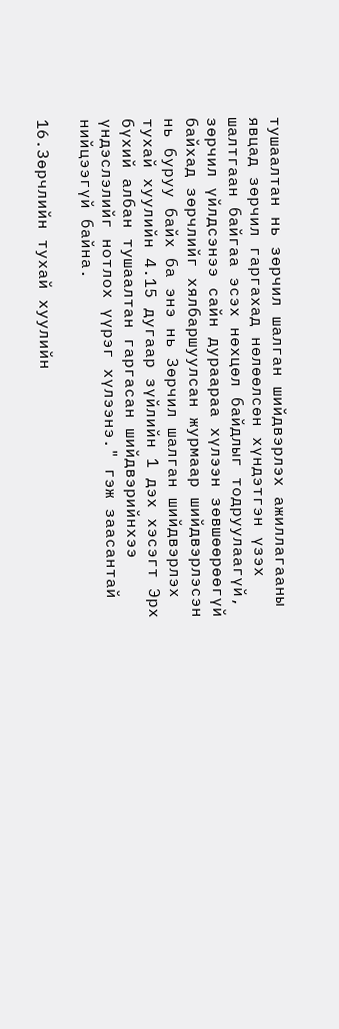тушаалтан нь зөрчил шалган шийдвэрлэх ажиллагааны явцад зөрчил гаргахад нөлөөлсөн хүндэтгэн үзэх шалтгаан байгаа эсэх нөхцөл байдлыг тодруулаагүй, зөрчил үйлдсэнээ сайн дураараа хүлээн зөвшөөрөөгүй байхад зөрчлийг хялбаршуулсан журмаар шийдвэрлэсэн нь буруу байх ба энэ нь Зөрчил шалган шийдвэрлэх тухай хуулийн 4.15 дугаар зүйлийн 1 дэх хэсэгт Эрх бүхий албан тушаалтан гаргасан шийдвэрийнхээ үндэслэлийг нотлох үүрэг хүлээнэ." гэж заасантай нийцээгүй байна.

16.Зөрчлийн тухай хуулийн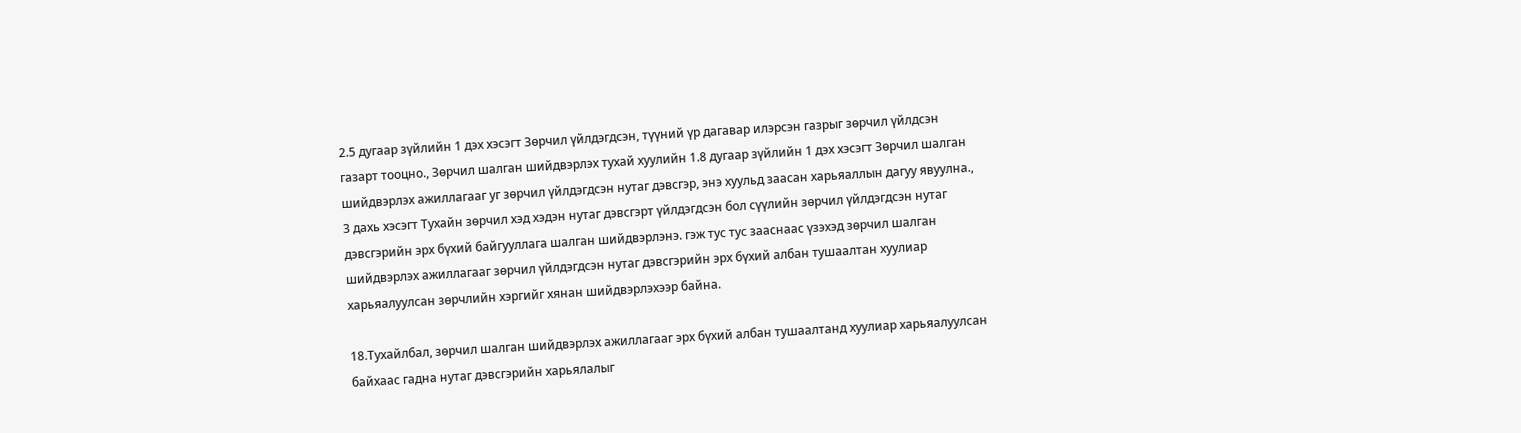2.5 дугаар зүйлийн 1 дэх хэсэгт Зөрчил үйлдэгдсэн, түүний үр дагавар илэрсэн газрыг зөрчил үйлдсэн газарт тооцно., Зөрчил шалган шийдвэрлэх тухай хуулийн 1.8 дугаар зүйлийн 1 дэх хэсэгт Зөрчил шалган шийдвэрлэх ажиллагааг уг зөрчил үйлдэгдсэн нутаг дэвсгэр, энэ хуульд заасан харьяаллын дагуу явуулна., 3 дахь хэсэгт Тухайн зөрчил хэд хэдэн нутаг дэвсгэрт үйлдэгдсэн бол сүүлийн зөрчил үйлдэгдсэн нутаг дэвсгэрийн эрх бүхий байгууллага шалган шийдвэрлэнэ. гэж тус тус зааснаас үзэхэд зөрчил шалган шийдвэрлэх ажиллагааг зөрчил үйлдэгдсэн нутаг дэвсгэрийн эрх бүхий албан тушаалтан хуулиар харьяалуулсан зөрчлийн хэргийг хянан шийдвэрлэхээр байна.

18.Тухайлбал, зөрчил шалган шийдвэрлэх ажиллагааг эрх бүхий албан тушаалтанд хуулиар харьяалуулсан байхаас гадна нутаг дэвсгэрийн харьялалыг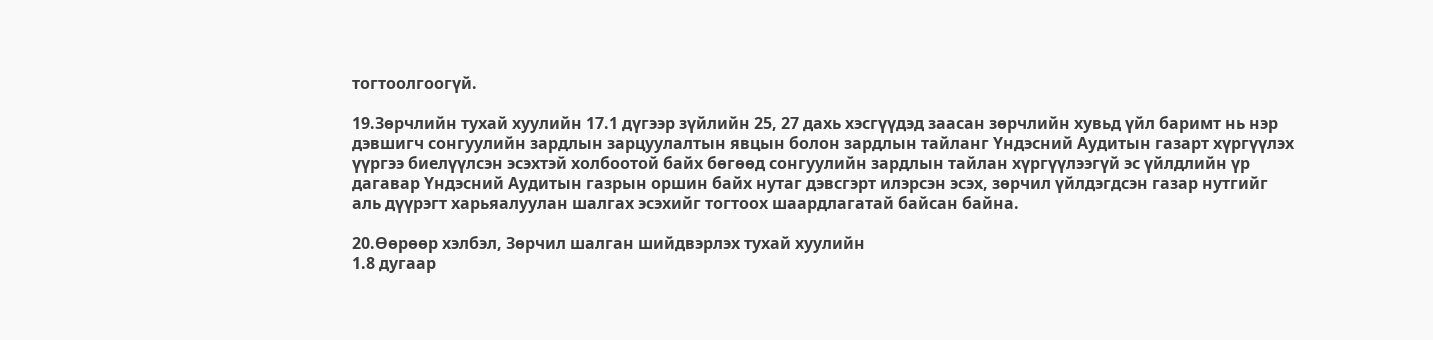тогтоолгоогүй.

19.Зөрчлийн тухай хуулийн 17.1 дүгээр зүйлийн 25, 27 дахь хэсгүүдэд заасан зөрчлийн хувьд үйл баримт нь нэр дэвшигч сонгуулийн зардлын зарцуулалтын явцын болон зардлын тайланг Үндэсний Аудитын газарт хүргүүлэх үүргээ биелүүлсэн эсэхтэй холбоотой байх бөгөөд сонгуулийн зардлын тайлан хүргүүлээгүй эс үйлдлийн үр дагавар Үндэсний Аудитын газрын оршин байх нутаг дэвсгэрт илэрсэн эсэх, зөрчил үйлдэгдсэн газар нутгийг аль дүүрэгт харьяалуулан шалгах эсэхийг тогтоох шаардлагатай байсан байна.

20.Өөрөөр хэлбэл, Зөрчил шалган шийдвэрлэх тухай хуулийн
1.8 дугаар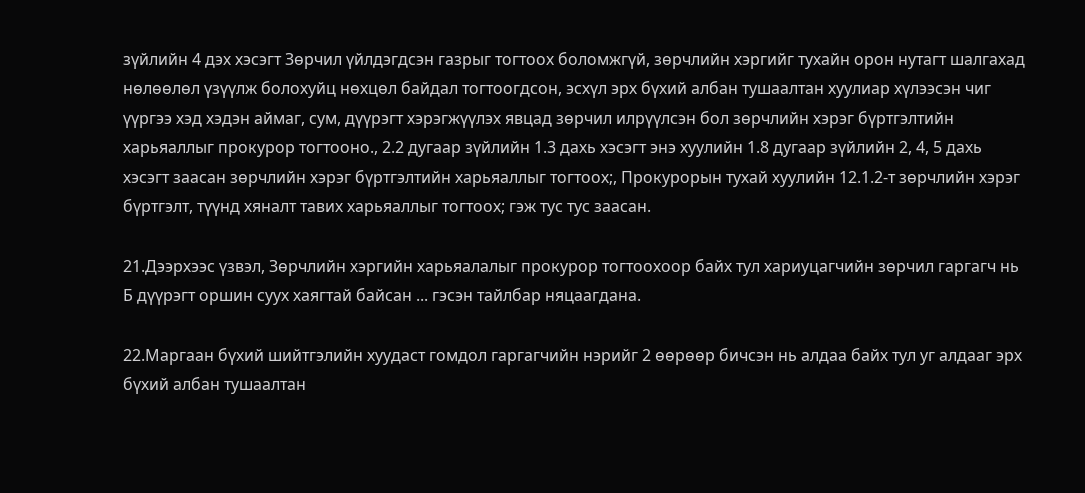зүйлийн 4 дэх хэсэгт Зөрчил үйлдэгдсэн газрыг тогтоох боломжгүй, зөрчлийн хэргийг тухайн орон нутагт шалгахад нөлөөлөл үзүүлж болохуйц нөхцөл байдал тогтоогдсон, эсхүл эрх бүхий албан тушаалтан хуулиар хүлээсэн чиг үүргээ хэд хэдэн аймаг, сум, дүүрэгт хэрэгжүүлэх явцад зөрчил илрүүлсэн бол зөрчлийн хэрэг бүртгэлтийн харьяаллыг прокурор тогтооно., 2.2 дугаар зүйлийн 1.3 дахь хэсэгт энэ хуулийн 1.8 дугаар зүйлийн 2, 4, 5 дахь хэсэгт заасан зөрчлийн хэрэг бүртгэлтийн харьяаллыг тогтоох;, Прокурорын тухай хуулийн 12.1.2-т зөрчлийн хэрэг бүртгэлт, түүнд хяналт тавих харьяаллыг тогтоох; гэж тус тус заасан.

21.Дээрхээс үзвэл, Зөрчлийн хэргийн харьяалалыг прокурор тогтоохоор байх тул хариуцагчийн зөрчил гаргагч нь Б дүүрэгт оршин суух хаягтай байсан ... гэсэн тайлбар няцаагдана.

22.Маргаан бүхий шийтгэлийн хуудаст гомдол гаргагчийн нэрийг 2 өөрөөр бичсэн нь алдаа байх тул уг алдааг эрх бүхий албан тушаалтан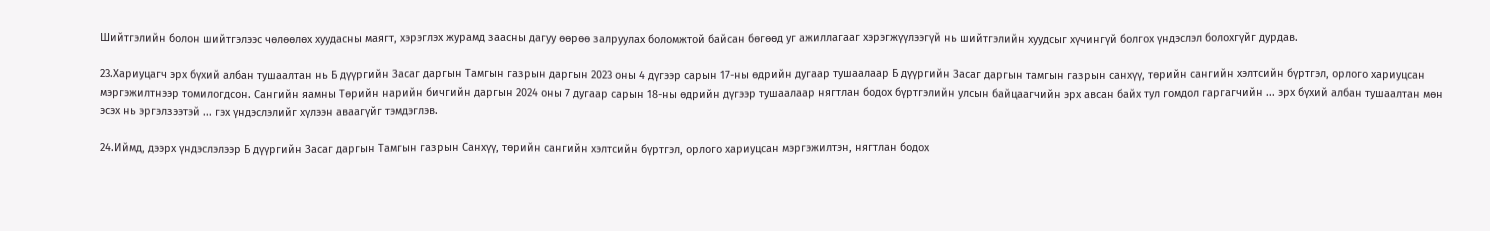Шийтгэлийн болон шийтгэлээс чөлөөлөх хуудасны маягт, хэрэглэх журамд заасны дагуу өөрөө залруулах боломжтой байсан бөгөөд уг ажиллагааг хэрэгжүүлээгүй нь шийтгэлийн хуудсыг хүчингүй болгох үндэслэл болохгүйг дурдав.

23.Хариуцагч эрх бүхий албан тушаалтан нь Б дүүргийн Засаг даргын Тамгын газрын даргын 2023 оны 4 дүгээр сарын 17-ны өдрийн дугаар тушаалаар Б дүүргийн Засаг даргын тамгын газрын санхүү, төрийн сангийн хэлтсийн бүртгэл, орлого хариуцсан мэргэжилтнээр томилогдсон. Сангийн яамны Төрийн нарийн бичгийн даргын 2024 оны 7 дугаар сарын 18-ны өдрийн дүгээр тушаалаар нягтлан бодох бүртгэлийн улсын байцаагчийн эрх авсан байх тул гомдол гаргагчийн ... эрх бүхий албан тушаалтан мөн эсэх нь эргэлзээтэй ... гэх үндэслэлийг хүлээн аваагүйг тэмдэглэв.

24.Иймд, дээрх үндэслэлээр Б дүүргийн Засаг даргын Тамгын газрын Санхүү, төрийн сангийн хэлтсийн бүртгэл, орлого хариуцсан мэргэжилтэн, нягтлан бодох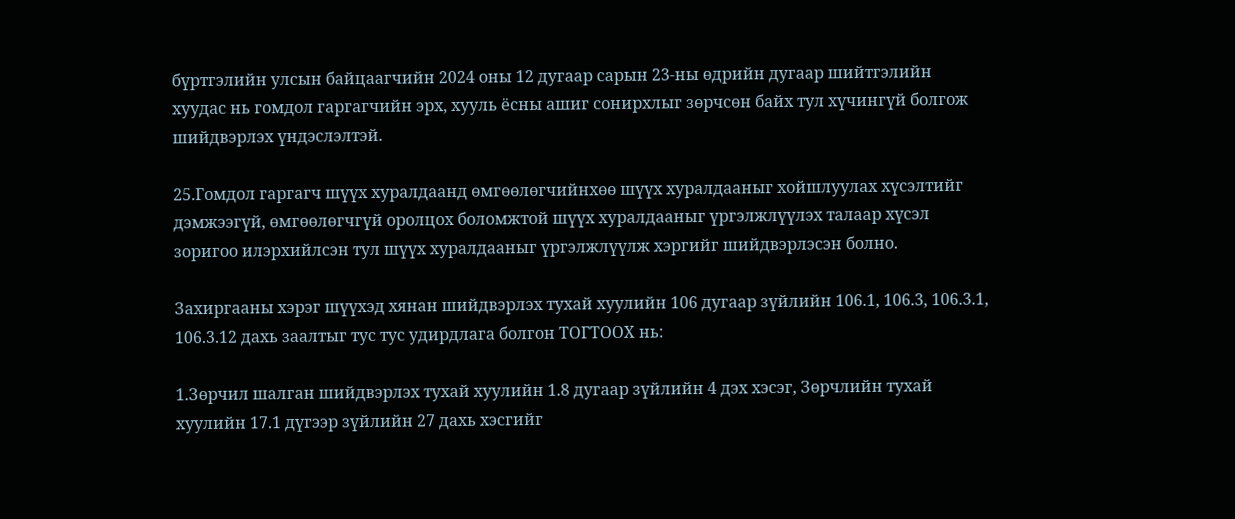бүртгэлийн улсын байцаагчийн 2024 оны 12 дугаар сарын 23-ны өдрийн дугаар шийтгэлийн хуудас нь гомдол гаргагчийн эрх, хууль ёсны ашиг сонирхлыг зөрчсөн байх тул хүчингүй болгож шийдвэрлэх үндэслэлтэй.

25.Гомдол гаргагч шүүх хуралдаанд өмгөөлөгчийнхөө шүүх хуралдааныг хойшлуулах хүсэлтийг дэмжээгүй, өмгөөлөгчгүй оролцох боломжтой шүүх хуралдааныг үргэлжлүүлэх талаар хүсэл зоригоо илэрхийлсэн тул шүүх хуралдааныг үргэлжлүүлж хэргийг шийдвэрлэсэн болно.

Захиргааны хэрэг шүүхэд хянан шийдвэрлэх тухай хуулийн 106 дугаар зүйлийн 106.1, 106.3, 106.3.1, 106.3.12 дахь заалтыг тус тус удирдлага болгон ТОГТООХ нь:

1.Зөрчил шалган шийдвэрлэх тухай хуулийн 1.8 дугаар зүйлийн 4 дэх хэсэг, Зөрчлийн тухай хуулийн 17.1 дүгээр зүйлийн 27 дахь хэсгийг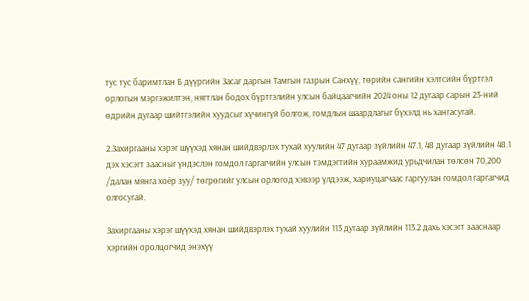тус тус баримтлан Б дүүргийн Засаг даргын Тамгын газрын Санхүү, төрийн сангийн хэлтсийн бүртгэл орлогын мэргэжилтэн, нягтлан бодох бүртгэлийн улсын байцаагчийн 2024 оны 12 дугаар сарын 23-ний өдрийн дугаар шийтгэлийн хуудсыг хүчингүй болгож, гомдлын шаардлагыг бүхэлд нь хангасугай.

2.Захиргааны хэрэг шүүхэд хянан шийдвэрлэх тухай хуулийн 47 дугаар зүйлийн 47.1, 48 дугаар зүйлийн 48.1 дэх хэсэгт заасныг үндэслэн гомдол гаргагчийн улсын тэмдэгтийн хураамжид урьдчилан төлсөн 70,200 /далан мянга хоёр зуу/ төгрөгийг улсын орлогод хэвээр үлдээж, хариуцагчаас гаргуулан гомдол гаргагчид олгосугай.

Захиргааны хэрэг шүүхэд хянан шийдвэрлэх тухай хуулийн 113 дугаар зүйлийн 113.2 дахь хэсэгт зааснаар хэргийн оролцогчид энэхүү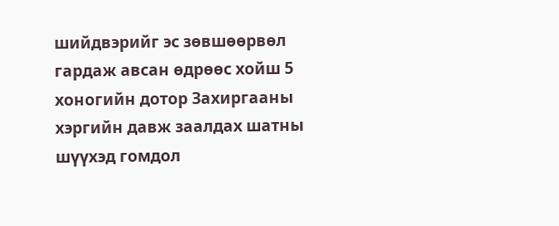шийдвэрийг эс зөвшөөрвөл гардаж авсан өдрөөс хойш 5 хоногийн дотор Захиргааны хэргийн давж заалдах шатны шүүхэд гомдол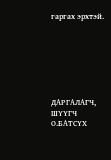гаргах эрхтэй.







ДАРГАЛАГЧ, ШҮҮГЧ О.БАТСҮХ